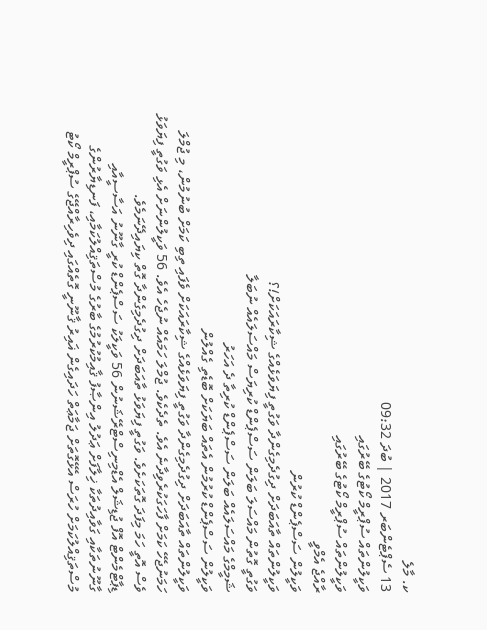ކ. މާލެ
13 ސެޕްޓެންބަރ 2017 | ބުދަ 09:32
ވަކީލުންތައް ސުޕްރީމް ކޯޓުގެ ބޭރުގައި
ވަކީލުންތައް ސުޕްރީމް ކޯޓުގެ ބޭރުގައި
ރާއްޖެ އެމްވީ
ވަކީލުން ސަސްޕެންޑް ކުރުން
ވަކީލުންތައް ތާއަބަދަށް ދިގުދެމިގެންދާ ވަގުތީ ފިޔަވަޅެއްގެ ޝިކާރައަކަށް!؟
ވަގުތީ ގޮތުން މައްސަލަ ބަލަން ސަސްޕެންޑް ކުރިޔަސް މައްސަލައެއް ނުބަލާ
ޝަމީމްގެ މައްސަލައެއް ބަލަން ސަސްޕެންޑް ކުރިތާ ދެ އަހަރު
ވަކީލުން ސަސްޕެންޑް ކުރުމުން އެތައް ބަޔަކަށް ބޮޑެތި ގެއްލުން
ވަކީލުންތައް ތާއަބަދަށް ދިގުދެމިގެންދާ ވަގުތީ ފިޔަވަޅެއްގެ ޝިކާރައަކަށް ވެފައި ތިބި ކަމަށް ބުނުމުން، މި ޖުމްލަ ހަމަނުޖެހޭ ކަމަށް ފާހަގަކުރެވިދާނެ އެވެ. ތެދެކެވެ. ޖުމްލަ ހަމައެއް ނުޖެހެ އެވެ. 56 ވަކީލުންނަށް އެޅި ވަގުތީ ފިޔަވަޅު ވެސް އޮތީ ހަމަ މިފަދަ ގޮތަކަށެވެ. ވަގުތީ ފިޔަވަޅު ތާއަބަދަށް ދިގުދެމިގެންދާ ގޮތް ކިޔައިދޭނަމެވެ.
ޑިޕާޓްމެންޓް އޮފް ޖުޑިޝަލް އެޑްމިނިސްޓްރޭޝަނުން 56 ވަކީލަކު ސަސްޕެންޑް ކުރީ ގާނޫނު އަސާސީއާއި ގާނޫނުތަކާއި ގަވާއިދުތަކާ ޚިލާފަށް ޢަދުލު އިންޞާފު ޤާއިމުކުރުމުގެ ބާރުގެ މުސްތަޤިއްލުކަމާއި، ފަނޑިޔާރުންގެ މުސްތަޤިއްލުކަމަށް ހުރަސް އެޅޭގޮތަށް ޖަމާޢަތް ހަދައިގެން ޣައިރު ޤާނޫނީ ގޮތެއްގައި ދިވެހިރާއްޖޭގެ ސުޕްރީމް ކޯޓު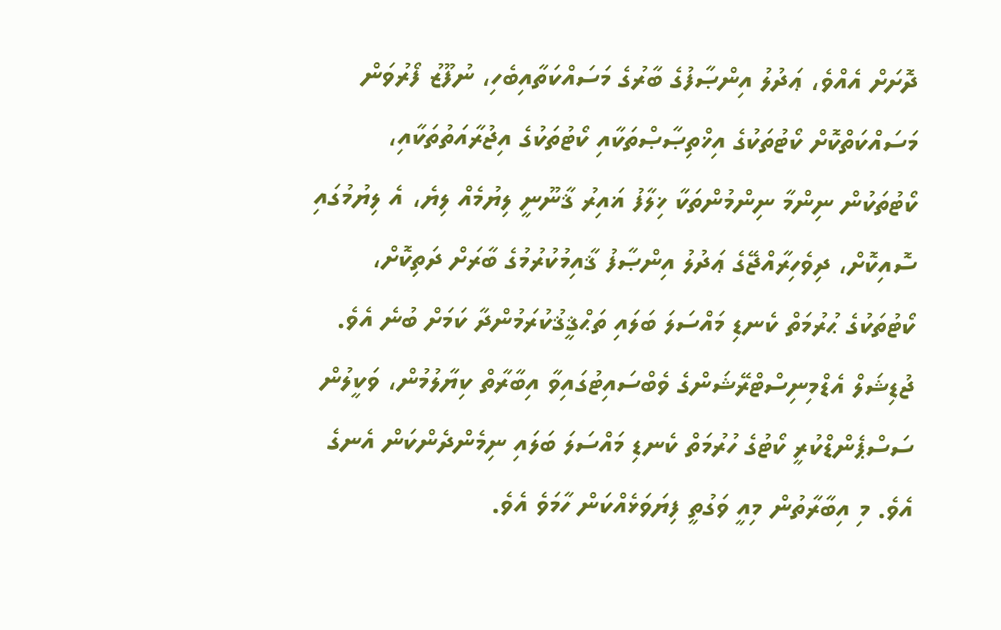ދޮށަށް އެއްވެ، ޢަދުލު އިންޞާފުގެ ބާރުގެ މަސައްކަތާއިބެހި، ނުފޫޒު ފޯރުވަން މަސައްކަތްކޮށް ކޯޓުތަކުގެ އިޚްތިޞާޞްތަކާއި ކޯޓުތަކުގެ އިޖުރާއަތުތަކާއި، ކޯޓުތަކުން ނިންމާ ނިންމުންތަކާ ޚިލާފު ޣައިރު ޤާނޫނީ ލިޔުމެއް ލިޔެ، އެ ލިޔުމުގައި ސޮއިކޮށް، ދިވެހިރާއްޖޭގެ ޢަދުލު އިންޞާފު ޤާއިމުކުރުމުގެ ބާރަށް ދަތިކޮށް، ކޯޓުތަކުގެ ޙުރުމަތް ކެނޑި މައްސަލަ ބަލައި ތަޙްޤީޤުކުރަމުންދާ ކަމަށް ބުނެ އެވެ.
ޖުޑިޝަލް އެޑްމިނިސްޓްރޭޝަންގެ ވެބްސައިޓުގައިވާ އިބާރާތް ކިޔާލުމުން، ވަކީލުން ސަސްޕެންޑްކުރީ ކޯޓުގެ ހުރުމަތް ކެނޑި މައްސަލަ ބަލައި ނިމެންދެންކަން އެނގެ އެވެ. މި އިބާރާތުން މިއީ ވަގުތީ ފިޔަވަޅެއްކަން ހާމަވެ އެވެ.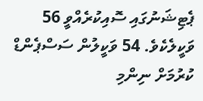ޕެޓިޝަނުގައި ސޮއިކުރެއްވީ 56 ވަކީލެކެވެ. 54 ވަކީލުން ސަސްޕެންޑް ކުރުމަށް ނިންމި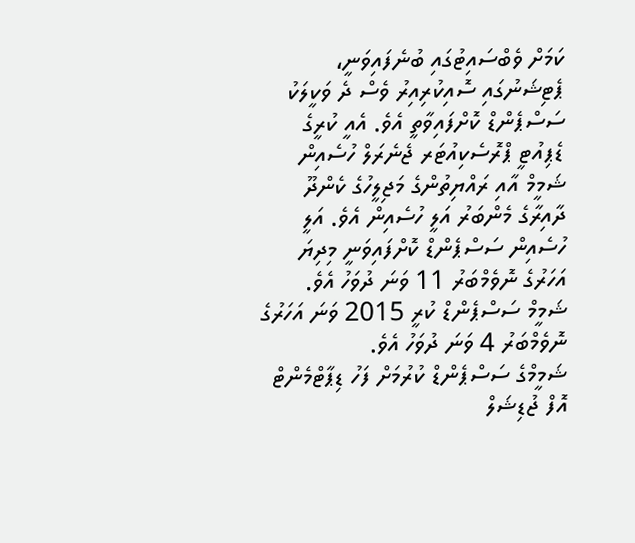ކަމަށް ވެބްސައިޓުގައި ބުނެފައިވަނީ، ޕެޓިޝަނުގައި ސޮއިކުރިއިރު ވެސް ދެ ވަކީލަކު ސަސްޕެންޑް ކޮށްފައިވާތީ އެވެ. އެއީ ކުރީގެ ޑެޕިއުޓީ ޕްރޮސެކިއުޓަރ ޖެނެރަލް ހުސެއިން ޝަމީމް އާއި ރައްޔިތުންގެ މަޖިލީހުގެ ކެންދޫ ދާއިރާގެ މެންބަރު އަލީ ހުސެއިން އެވެ. އަލީ ހުސެއިން ސަސްޕެންޑް ކޮށްފައިވަނީ މިދިޔަ އަހަރުގެ ނޮވެމްބަރު 11 ވަނަ ދުވަހު އެވެ. ޝަމީމް ސަސްޕެންޑް ކުރީ 2015 ވަނަ އަހަރުގެ ނޮވެމްބަރު 4 ވަނަ ދުވަހު އެވެ.
ޝަމީމްގެ ސަސްޕެންޑް ކުރުމަށް ފަހު ޑިޕާޓްމެންޓް އޮފް ޖުޑިޝަލް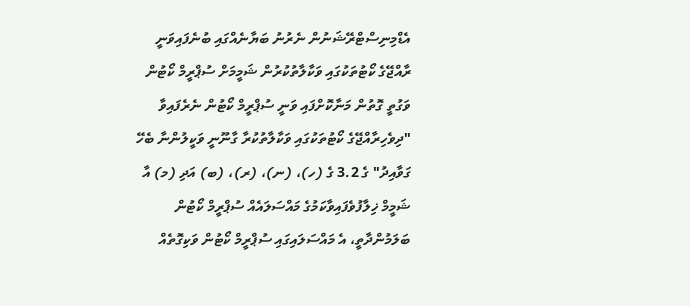އެޑްމިނިސްޓްރޭޝަނުން ނެރުނު ބަޔާނެއްގައި ބުނެފައިވަނީ ރާއްޖޭގެ ކޯޓުތަކުގައި ވަކާލާތުކުރުން ޝަމީމަށް ސުޕްރީމް ކޯޓުން ވަގުތީ ގޮތުން މަނާކޮށްފައި ވަނީ ސުޕްރީމް ކޯޓުން ނެރެފައިވާ "ދިވެހިރާއްޖޭގެ ކޯޓުތަކުގައި ވަކާލާތުކުރާ ގާނޫނީ ވަކީލުންނާ ބެހޭ ގަވާއިދު" ގެ 3.2 ގެ (ހ)، (ނ)، (ރ)، (ބ) އަދި (މ) އާ ޝަމީމް ޚިލާފުވެފައިވާކަމުގެ މައްސަލައެއް ސުޕްރީމް ކޯޓުން ބަލަމުންދާތީ، އެ މައްސަލައިގައި ސުޕްރީމް ކޯޓުން ވަކިގޮތެއް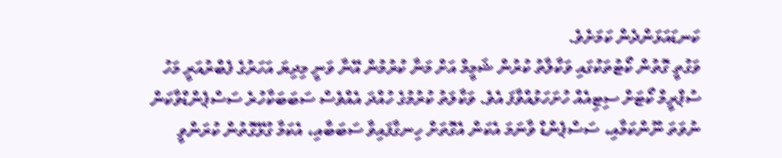ކަނޑައަޅަންދެން ކަމަށެވެ.
ވަގުތީ ގޮތުން ކޯޓުތަކުގައި ވަކާލާތު ކުރުން ޝަމީމް އަށް މަނާ ކުރުމުން އޭނާ ވަނީ މިދިޔަ އަހަރުގެ ފެބްރުއަރީ މަހު ސުޕްރީމް ކޯޓަށް ސިޓިއެއް ހުށަހަޅުއްވާފަ އެވެ. ވަކާލަތު ކުރުމުގެ ހުއްދަ އެއްވެސް ސަބަބަކާހުރެ ސަސްޕެންޑްވާކަން ނުވަތަ ނޫންކަމާއި، ސަސްޕެންޑް ވާނަމަ އެކަން އެގޮތަށް ހިނގާފައިވާ ސަބަބާއި، އެކަމާ ގުޅޭގޮތުން ކުރަންވީ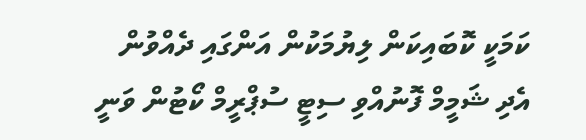ކަމަކީ ކޮބައިކަން ލިޔުމަކުން އަންގައި ދެއްވުން އެދި ޝަމީމް ފޮނުއްވި ސިޓީ ސުޕްރީމް ކޯޓުން ވަނީ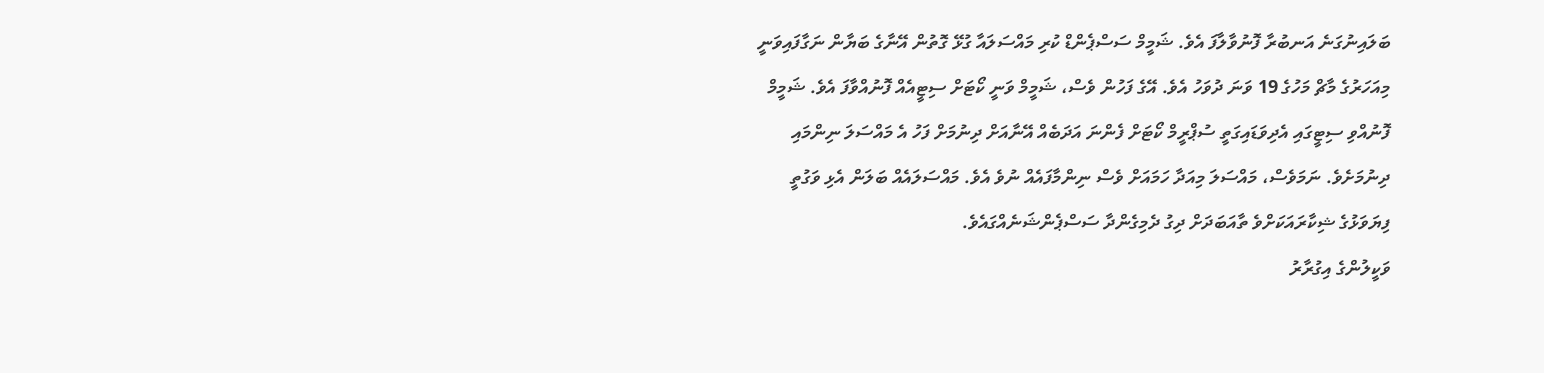ބަލައިނުގަނެ އަނބުރާ ފޮނުވާލާފަ އެވެ. ޝަމީމް ސަސްޕެންޑް ކުރި މައްސަލައާ ގުޅޭ ގޮތުން އޭނާގެ ބަޔާން ނަގާފައިވަނީ މިއަހަރުގެ މާޗް މަހުގެ 19 ވަނަ ދުވަހު އެވެ. އޭގެ ފަހުން ވެސް، ޝަމީމް ވަނީ ކޯޓަށް ސިޓީއެއް ފޮނުއްވާފަ އެވެ. ޝަމީމް ފޮނުއްވި ސިޓީގައި އެދިވަޑައިގަތީ ސުޕްރީމް ކޯޓަށް ފެންނަ އަދަބެއް އޭނާއަށް ދިނުމަށް ފަހު އެ މައްސަލަ ނިންމައި ދިނުމަށެވެ. ނަމަވެސް، މައްސަލަ މިއަދާ ހަމައަށް ވެސް ނިންމާފައެއް ނުވެ އެވެ. މައްސަލައެއް ބަލަން އެޅި ވަގުތީ ފިޔަވަޅުގެ ޝިކާރައަކަށްވެ ތާއަބަދަށް ދިގު ދެމިގެންދާ ސަސްޕެންޝަނެއްގައެވެ.
ވަކީލުންގެ އިގުރާރު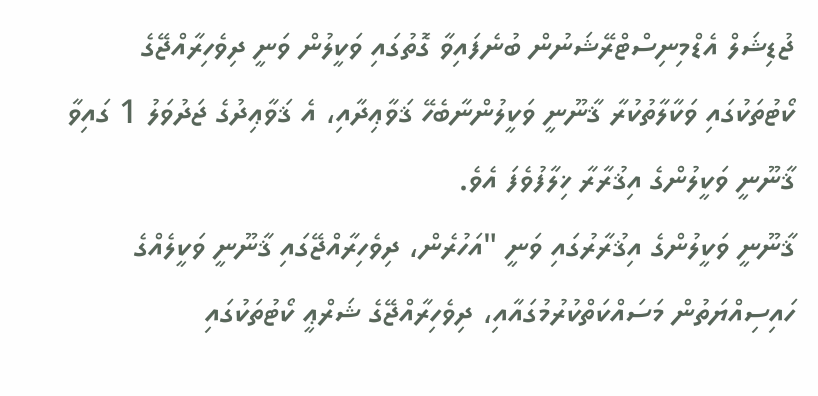ޖުޑިޝަލް އެޑްމިނިސްޓްރޭޝަނުން ބުނެފައިވާ ގޮތުގައި ވަކީލުން ވަނީ ދިވެހިރާއްޖޭގެ ކޯޓުތަކުގައި ވަކާލާތުކުރާ ޤާނޫނީ ވަކީލުންނާބެހޭ ޤަވާޢިދާއި، އެ ޤަވާޢިދުގެ ޖަދުވަލު 1 ގައިވާ ޤާނޫނީ ވަކީލުންގެ އިޤުރާރާ ޚިލާފުވެފަ އެވެ.
ޤާނޫނީ ވަކީލުންގެ އިޤުރާރުގައި ވަނީ "އަހުރެން، ދިވެހިރާއްޖޭގައި ޤާނޫނީ ވަކީލެއްގެ ހައިސިއްޔަތުން މަސައްކަތްކުރުމުގައާއި، ދިވެހިރާއްޖޭގެ ޝަރްޢީ ކޯޓުތަކުގައި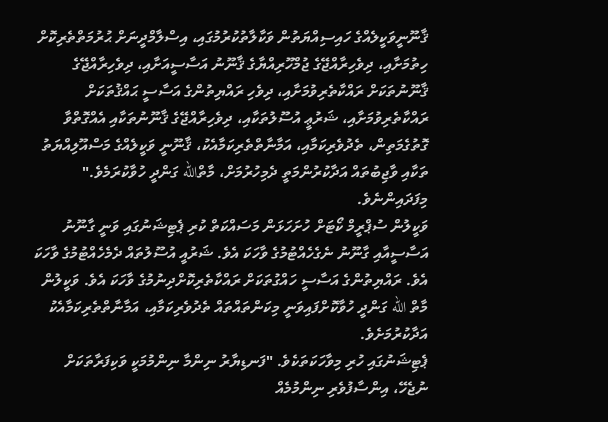ޤާނޫނީވަކީލެއްގެ ހައިސިއްޔަތުން ވަކާލާތުކުރުމުގައި، އިސްލާމްދީނަށް ޙުރުމަތްތެރިކޮށް ހިތުމަށާއި، ދިވެހިރާއްޖޭގެ ޖުމްހޫރިއްޔާގެ ޤާނޫނު އަސާސީއަށާއި، ދިވެހިރާއްޖޭގެ ޤާނޫނުތަކަށް ރައްކާތެރިވުމަށާއި، ދިވެހި ރައްޔިތުންގެ އަސާސީ ޙައްޤުތަކަށް ރައްކާތެރިވުމަށާއި، ޝަރުޢީ އުސޫލުތަކާއި، ދިވެހިރާއްޖޭގެ ޤާނޫނުތަކާއި އެއްގޮތްވާ ގޮތުގެމަތިން، ތެދުވެރިކަމާއި، އަމާނާތްތެރިކަމާއެކު، ޤާނޫނީ ވަކީލެއްގެ މަސްއޫލިއްޔަތު ތަކާއި ވާޖިބުތައް އަދާކުރުންމަތީ ދެމިހުރުމަށް، މާތްالله ގަންދީ ހުވާކުރަމެވެ." މިފަދައިންނެވެ.
ވަކީލުން ސުޕްރީމް ކޯޓަށް ހުށަހަޅަން މަސައްކަތް ކުރި ޕެޓިޝަނުގައި ވަނީ ގާނޫނު އަސާސީއާއި ގާނޫނު ނެގެހެއްޓުމުގެ ވާހަކަ އެވެ. ޝަރުއީ އުސޫލުތައް ދެމެހެއްޓުމުގެ ވާހަކަ އެވެ. ރައްޔިތުންގެ އަސާސީ ހައްގުތަކަށް ރައްކާތެރިކޮށްދިނުމުގެ ވާހަކަ އެވެ. ވަކީލުން މާތް الله ގަންދީ ހުވާކޮށްފައިވަނީ މިކަންތައްތައް ތެދުވެރިކަމާއި، އަމާނާތްތެރިކަމާއެކު އަދާކުރުމަށެވެ.
ޕެޓިޝަނުގައި ހުރި މިވާހަކަތަކެވެ. "ފަނޑިޔާރު ނިންމާ ނިންމުމަކީ ވަކިފަރާތަކަށް ނުޖެހޭ، އިންސާފުވެރި ނިންމުމެއް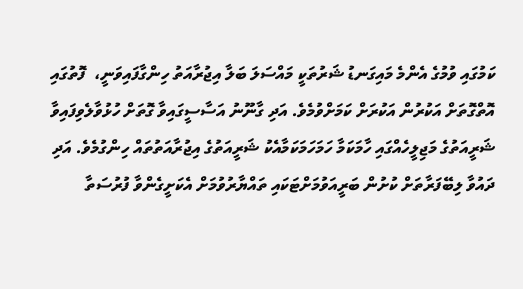ކަމުގައި ވުމުގެ އެންމެ މައިގަނޑު ޝަރުތަކީ މައްސަލަ ބަލާ އިޖުރާއަތު ހިންގާފައިވަނީ،  ފޮތުގައި އޮތްގޮތަށް އަކުރުން އަކުރަށް ކަމަށްވުމެވެ. އަދި ގާނޫނު އަސާސީގައިވާ ގޮތަށް ހުޅުވާލެވިފައިވާ ޝަރީއަތުގެ މަޖިލީހެއްގައި ހާމަކަމާ ހަމަހަމަކަމާއެކު ޝަރީއަތުގެ އިޖުރާއަތުތައް ހިންގުމެވެ. އަދި ދައުވާ ލިބޭފަރާތަށް ކުށުން ބަރީއަވުމަށްޓަކައި ތައްޔާރުވުމަށް އެކަށީގެންވާ ފުރުސަތާ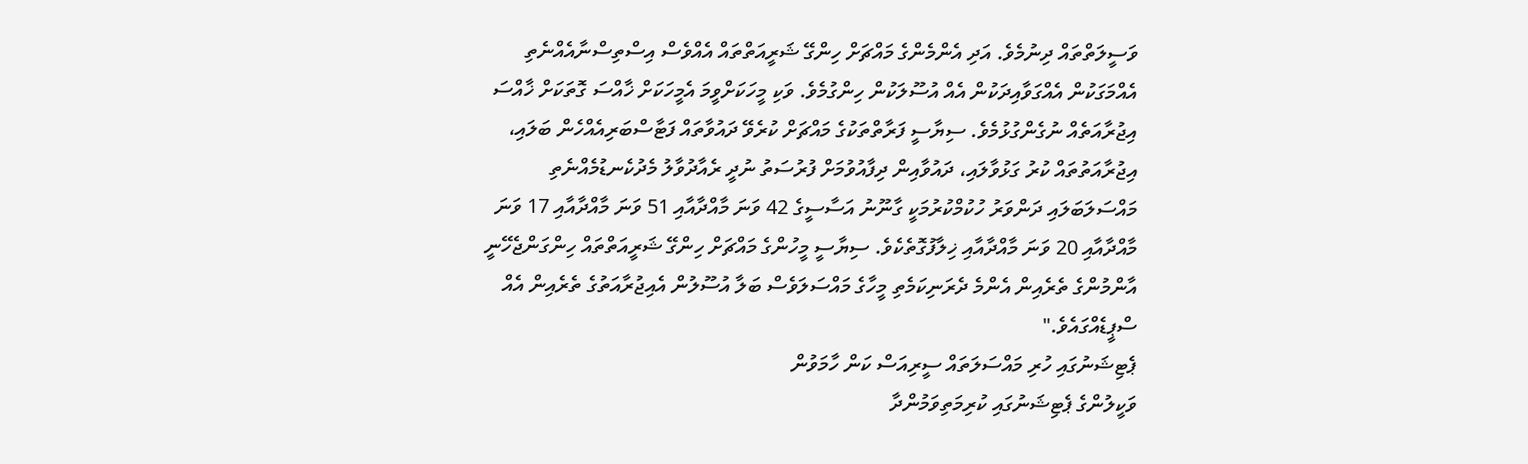ވަސީލަތްތައް ދިނުމެވެ. އަދި އެންމެންގެ މައްޗަށް ހިންގޭ ޝަރީއަތްތައް އެއްވެސް އިސްތިސްނާއެއްނެތި އެއްމަގަކުން އެއްގަވާއިދަކުން އެއް އުސޫލަކުން ހިންގުމެވެ. ވަކި މީހަކަށްވީމަ އެމީހަކަށް ޚާއްސަ ގޮތަކަށް ޚާއްސަ އިޖުރާއަތެއް ނުގެންގުޅުމެވެ. ސިޔާސީ ފަރާތްތަކުގެ މައްޗަށް ކުރެވޭ ދައުވާތައް ފަޓާސްބަރިއެއްހެން ބަލައި، އިޖުރާއަތުތައް ކުރު ގަޅުވާލައި، ދައުވާއިން ދިފާއުވުމަށް ފުރުސަތު ނުދީ ރެއާދުވާލު މެދުކެނޑުމެއްނެތި މައްސަލަބަލައި ދަންވަރު ހުކުމްކުރުމަކީ ގާނޫނު އަސާސީގެ 42 ވަނަ މާއްދާއާއި 51 ވަނަ މާއްދާއާއި 17 ވަނަ މާއްދާއާއި 20 ވަނަ މާއްދާއާއި ޚިލާފުގޮތެކެވެ. ސިޔާސީ މީހުންގެ މައްޗަށް ހިންގޭ ޝަރީއަތްތައް ހިންގަންޖެހޭނީ އާންމުންގެ ތެރެއިން އެންމެ ދެރަނިކަމެތި މީހާގެ މައްސަލަވެސް ބަލާ އުސޫލުން އެއިޖުރާއަތުގެ ތެރެއިން އެއް ސްޕީޑެއްގައެވެ."
ޕެޓިޝަނުގައި ހުރި މައްސަލަތައް ސީރިއަސް ކަން ހާމަވުން
ވަކީލުންގެ ޕެޓިޝަނުގައި ކުރިމަތިވަމުންދާ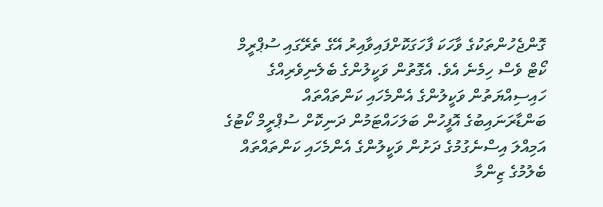ގޮންޖެހުންތަކުގެ ވާހަކަ ފާހަގަކޮށްފައިވާއިރު އޭގެ ތެރޭގައި ސުޕްރީމް ކޯޓް ވެސް ހިމެނެ އެވެ. އެގޮތުން ވަކީލުންގެ ބެލެނިވެރިއްގެ ހައިސިއްޔަތުން ވަކީލުންގެ އެންމެހައި ކަންތައްތައް ބަންޑާރަނައިބުގެ އޮފީހުން ބަލަހައްޓަމުން ދަނިކޮށް ސުޕްރީމް ކޯޓުގެ އަމިއްލަ އިސްނެގުމުގެ ދަށުން ވަކީލުންގެ އެންމެހައި ކަންތައްތައް ބެލުމުގެ ޒިންމާ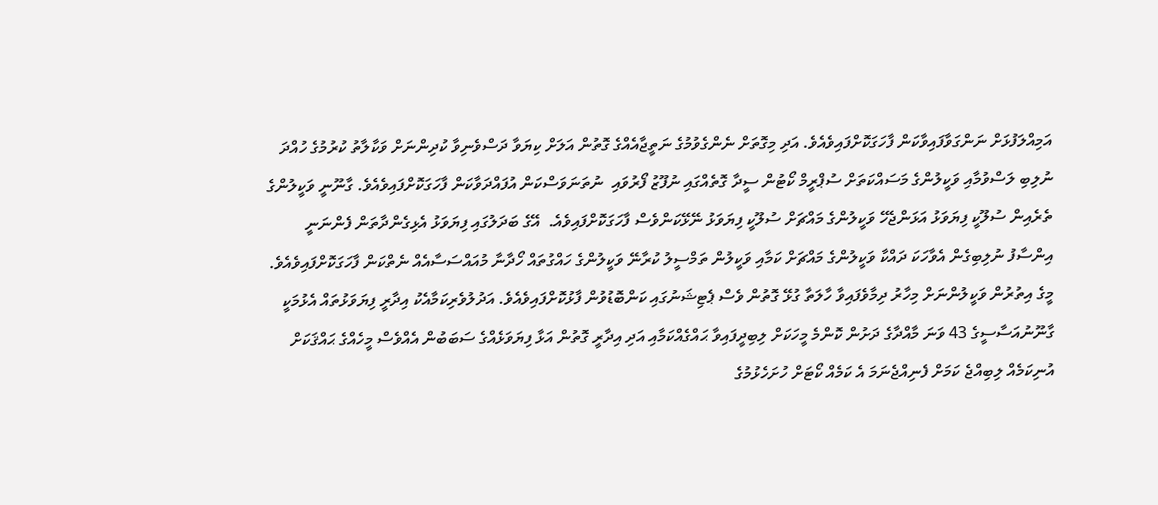އަމިއްލަފުޅަށް ނަންގަވާފައިވާކަން ފާހަގަކޮށްފައިވެއެވެ. އަދި މިގޮތަށް ނެންގެވުމުގެ ނަތީޖާއެއްގެ ގޮތުން އަލަށް ކިޔަވާ ދަސްވެނިވާ ކުދިންނަށް ވަކާލާތު ކުރުމުގެ ހުއްދަ ނުލިބި ލަސްވުމާއި ވަކީލުންގެ މަސައްކަތަށް ސުޕްރީމް ކޯޓުން ސީދާ ގޮތެއްގައި ނުފޫޒު ފޯރުވައި  ނުތަނަވަސްކަން އުފައްދަވާކަން ފާހަގަކޮށްފައިވެއެވެ. ގާނޫނީ ވަކީލުންގެ ތެރެއިން ސުލޫކީ ފިޔަވަޅު އަޅަންޖެހޭ ވަކީލުންގެ މައްޗަށް ސުލޫކީ ފިޔަވަޅު ނޭޅޭކަންވެސް ފާހަގަކޮށްފައިވެއެ.  އޭގެ ބަދަލުގައި ފިޔަވަޅު އެޅިގެންދާތަން ފެންނަނީ އިންސާފު ނުލިބިގެން އެވާހަކަ ދައްކާ ވަކީލުންގެ މައްޗަށް ކަމާއި ވަކީލުން ތަމްސީލު ކުރާނޭ ވަކީލުންގެ ހައްގުތައް ހޯދާނާ މުއައްސަސާއެއް ނެތްކަން ފާހަގަކޮށްފައިވެއެވެ.
މީގެ އިތުރުން ވަކީލުންނަށް މިހާރު ދިމާވެފައިވާ ހާލަތާ ގުޅޭ ގޮތުން ވެސް ޕެޓިޝަނުގައި ކަންބޮޑުވުން ފާޅުކޮށްފައިވެއެވެ. އަދުލުވެރިކަމާއެކު އިދާރީ ފިޔަވަޅުތައް އެޅުމަކީ ގާނޫނުއަސާސީގެ 43 ވަނަ މާއްދާގެ ދަށުން ކޮންމެ މީހަކަށް ލިބިދީފައިވާ ޙައްގެއްކަމާއި އަދި އިދާރީ ގޮތުން އަޅާ ފިޔަވަޅެއްގެ ސަބަބުން އެއްވެސް މީހެއްގެ ޙައްޤަކަށް އުނިކަމެއް ލިބިއްޖެ ކަމަށް ފެނިއްޖެނަމަ އެ ކަމެއް ކޯޓަށް ހުށަހެޅުމުގެ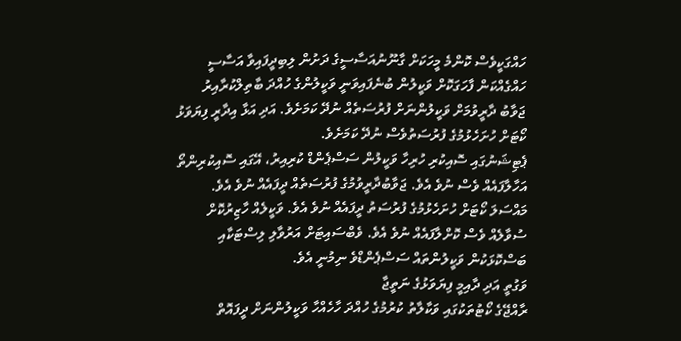ހައްގަކީވެސް ކޮންމެ މީހަކަށް ގާނޫނުއަސާސީގެ ދަށުން ލިބިދީފައިވާ އަސާސީ ހައްގެއްކަން ފާހަގަކޮށް ވަކީލުން ބުނެފައިވަނީ ވަކީލުންގެ ހުއްދަ ބާތިލްކުރާއިރު ޖަވާބު ދާރީވުމަށް ވަކީލުންނަށް ފުރުސަތެއް ނުދޭ ކަމަށެވެ. އަދި އަޅާ އިދާރީ ފިޔަވަޅު ކޯޓަށް ހުށަހެޅުމުގެ ފުރުސަތުވެސް ނުދޭ ކަމަށެވެ.
ޕެޓިޝަނުގައި ސޮއިކުރި ހުރިހާ ވަކީލުން ސަސްޕެންޑް ކުރިއިރު، އޭގައި ސޮއިކުރިންތޯ އަހާލާފައެއް ވެސް ނުވެ އެވެ. ޖަވާބުދާރީވުމުގެ ފުރުސަތެއް ދީފައެއް ނުވެ އެވެ. މައްސަލަ ކޯޓަށް ހުށަހެޅުމުގެ ފުރުސަތު ދީފައެއް ނުވެ އެވެ. ވަކީލެއް ހާޒިރުކޮށް ސުވާލެއް ވެސް ކޮށްލާފައެއް ނުވެ އެވެ. ވެބްސައިޓަށް އަރުވާލި ލިސްޓަކާއި ބަސްކޮޅަކުން ވަކީލުންތައް ސަސްޕެންޑްވެ ނިމުނީ އެވެ.
ވަގުތީ އަދި ދާއިމީ ފިޔަވަޅުގެ ނަތީޖާ
ރާއްޖޭގެ ކޯޓުތަކުގައި ވަކާލާތު ކުރުމުގެ ހުއްދަ ހާހެއްހާ ވަކީލުންނަށް ދީފައޮތް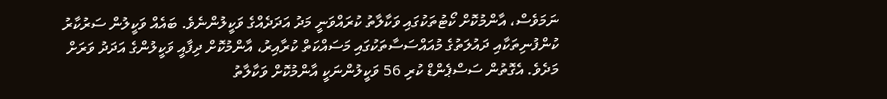ނަމަވެސް، އާންމުކޮށް ކޯޓުތަކުގައި ވަކާލާތު ކުރައްވަނީ މަދު އަދަދެއްގެ ވަކީލުންނެވެ. ބައެއް ވަކީލުން ސަރުކާރު ކުންފުނިތަކާއި ދައުލަތުގެ މުއައްސަސާތަކުގައި މަސައްކަތް ކުރާއިރު، އާންމުކޮށް ދިފާއީ ވަކީލުންގެ އަދަދު ވަރަށް މަދެވެ. އެގޮތުން ސަސްޕެންޑް ކުރި 56 ވަކީލުންނަކީ އާންމުކޮށް ވަކާލާތު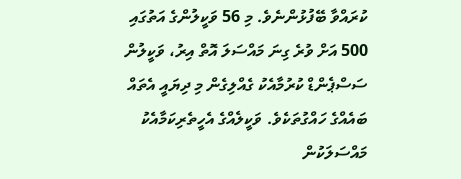ކުރައްވާ ބޭފުޅުންނެވެ. މި 56 ވަކީލުންގެ އަތުގައި 500 އަށް ވުރެ ގިނަ މައްސަލަ އޮތް އިރު، ވަކީލުން ސަސްޕެންޑް ކުރުމާއެކު ގެއްލިގެން މި ދިޔައީ އެތައް ބައެއްގެ ހައްގުތަކެވެ. ވަކީލެއްގެ އެހީތެރިކަމާއެކު މައްސަލަކުން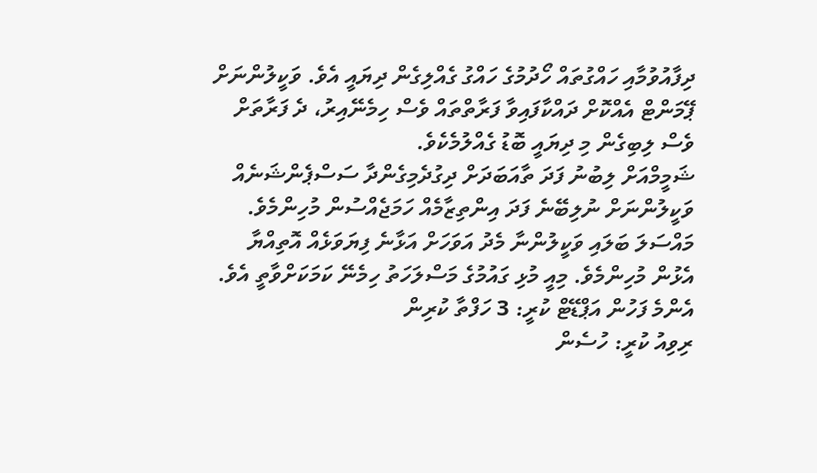ދިފާއުވުމާއި ހައްގުތައް ހޯދުމުގެ ހައްގު ގެއްލިގެން ދިޔައީ އެވެ. ވަކީލުންނަށް ޕޭމަންޓް އެއްކޮށް ދައްކާފައިވާ ފަރާތްތައް ވެސް ހިމެނޭއިރު، ދެ ފަރާތަށް ވެސް ލިބިގެން މި ދިޔައީ ބޮޑު ގެއްލުމެކެވެ.
ޝަމީމްއަށް ލިބުނު ފަދަ ތާއަބަދަށް ދިގުދެމިގެންދާ ސަސްޕެންޝަނެއް ވަކީލުންނަށް ނުލިބޭނެ ފަދަ އިންތިޒާމެއް ހަމަޖެއްސުން މުހިންމެވެ. މައްސަލަ ބަލައި ވަކީލުންނާ މެދު އަވަހަށް އަޅާނެ ފިޔަވަޅެއް އޮތިއްޔާ އެޅުން މުހިންމެވެ. މިއީ މުޅި ގައުމުގެ މަސްލަހަތު ހިމެނޭ ކަމަކަށްވާތީ އެވެ.
އެންމެ ފަހުން އަޕްޑޭޓް ކުރީ: 3 ހަފްތާ ކުރިން
ރިވިއު ކުރީ: ހުސެން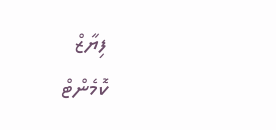ފިޔާޒް
ކޮމެންޓް